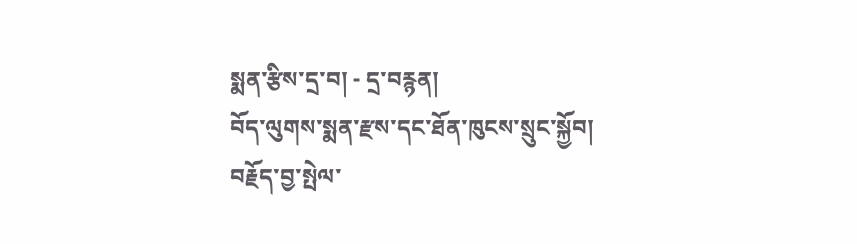སྨན་རྩིས་དྲ་བ། - དྲ་བརྙན།
བོད་ལུགས་སྨན་རྫས་དང་ཐོན་ཁུངས་སྲུང་སྐྱོབ།
བརྗོད་བྱ་སྤེལ་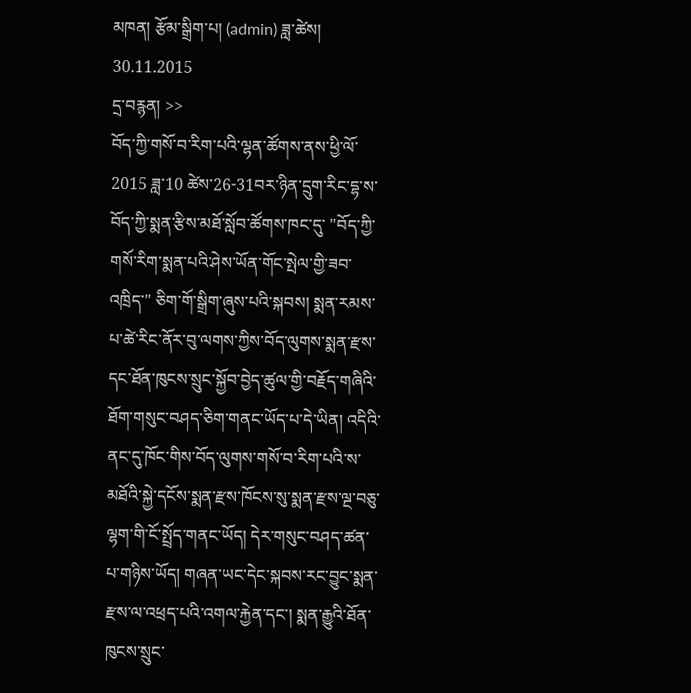མཁན། རྩོམ་སྒྲིག་པ། (admin) ཟླ་ཚེས། 30.11.2015
དྲ་བརྙན། >>
བོད་ཀྱི་གསོ་བ་རིག་པའི་ལྷན་ཚོགས་ནས་ཕྱི་ལོ་2015 ཟླ་10 ཚེས་26-31བར་ཉིན་དྲུག་རིང་དྷ་ས་བོད་ཀྱི་སྨན་རྩིས་མཐོ་སློབ་ཚོགས་ཁང་དུ་ "བོད་ཀྱི་གསོ་རིག་སྨན་པའི་ཤེས་ཡོན་གོང་སྤེལ་གྱི་ཟབ་འཁྲིད་" ཅིག་གོ་སྒྲིག་ཞུས་པའི་སྐབས། སྨན་རམས་པ་ཚེ་རིང་ནོར་བུ་ལགས་ཀྱིས་བོད་ལུགས་སྨན་རྫས་དང་ཐོན་ཁུངས་སྲུང་སྐྱོབ་བྱེད་ཚུལ་གྱི་བརྗོད་གཞིའི་ཐོག་གསུང་བཤད་ཅིག་གནང་ཡོད་པ་དེ་ཡིན། འདིའི་ནང་དུ་ཁོང་གིས་བོད་ལུགས་གསོ་བ་རིག་པའི་ས་མཐོའི་སྐྱེ་དངོས་སྨན་རྫས་ཁོངས་སུ་སྨན་རྫས་ལྔ་བཅུ་ལྷག་གི་ངོ་སྤྲོད་གནང་ཡོད། དེར་གསུང་བཤད་ཚན་པ་གཉིས་ཡོད། གཞན་ཡང་དེང་སྐབས་རང་བྱུང་སྨན་རྫས་ལ་འཕྲད་པའི་འགལ་རྐྱེན་དང་། སྨན་རྒྱུའི་ཐོན་ཁུངས་སྲུང་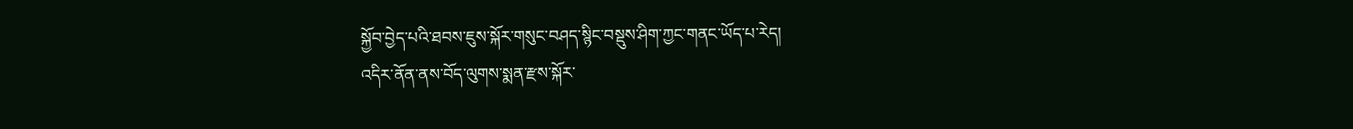སྐྱོབ་བྱེད་པའི་ཐབས་ཇུས་སྐོར་གསུང་བཤད་སྙིང་བསྡུས་ཤིག་ཀྱང་གནང་ཡོད་པ་རེད།
འདིར་ནོན་ནས་བོད་ལུགས་སྨན་རྫས་སྐོར་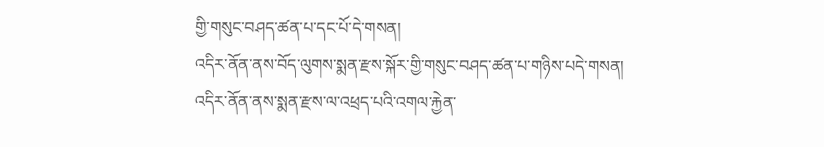གྱི་གསུང་བཤད་ཚན་པ་དང་པོ་དེ་གསན།
འདིར་ནོན་ནས་བོད་ལུགས་སྨན་རྫས་སྐོར་གྱི་གསུང་བཤད་ཚན་པ་གཉིས་པདེ་གསན།
འདིར་ནོན་ནས་སྨན་རྫས་ལ་འཕྲད་པའི་འགལ་རྐྱེན་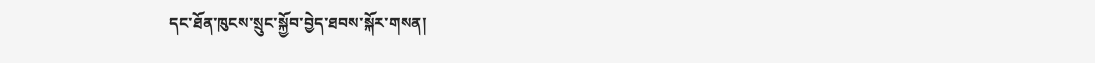དང་ཐོན་ཁུངས་སྲུང་སྐྱོབ་བྱེད་ཐབས་སྐོར་གསན།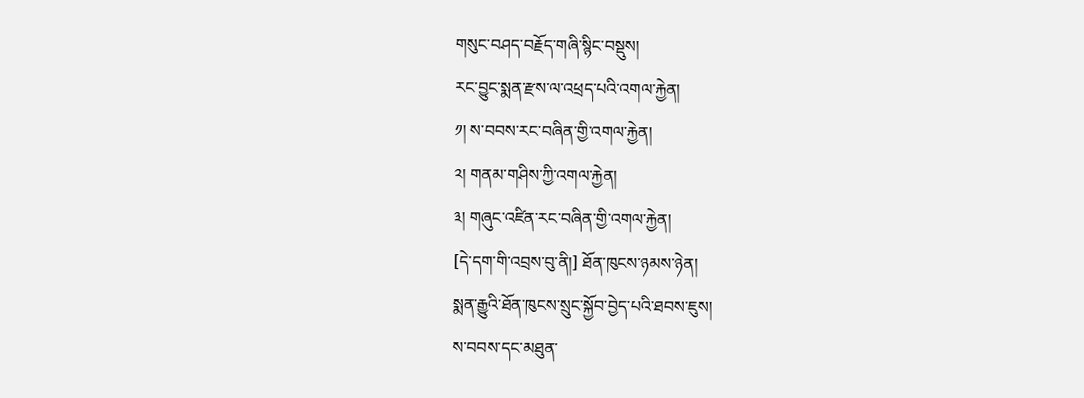གསུང་བཤད་བརྗོད་གཞི་སྙིང་བསྡུས།
རང་བྱུང་སྨན་རྫས་ལ་འཕྲད་པའི་འགལ་རྐྱེན།
༡། ས་བབས་རང་བཞིན་གྱི་འགལ་རྐྱེན།
༢། གནམ་གཤིས་ཀྱི་འགལ་རྐྱེན།
༣། གཞུང་འཛིན་རང་བཞིན་གྱི་འགལ་རྐྱེན།
[དེ་དག་གི་འབྲས་བུ་ནི།] ཐོན་ཁུངས་ཉམས་ཉེན།
སྨན་རྒྱུའི་ཐོན་ཁུངས་སྲུང་སྐྱོབ་བྱེད་པའི་ཐབས་ཇུས།
ས་བབས་དང་མཐུན་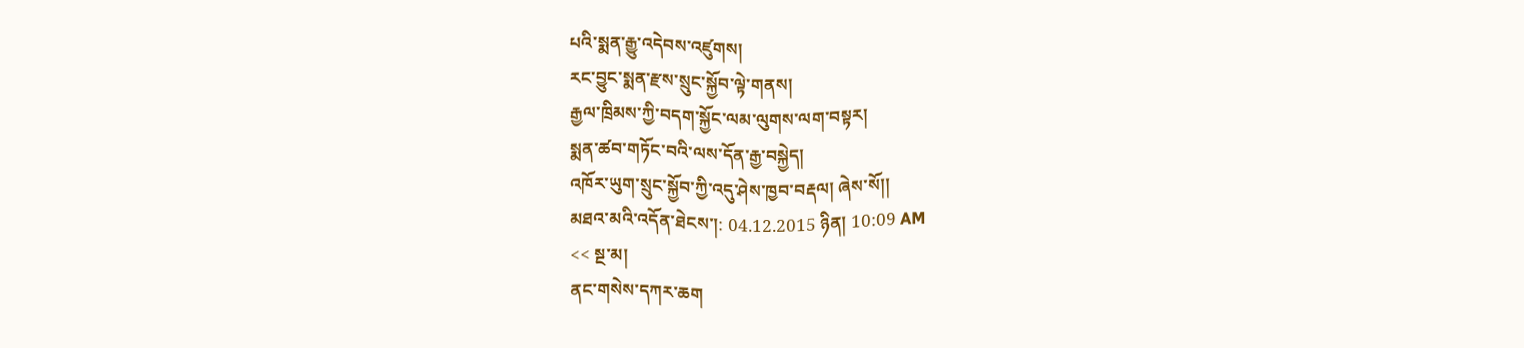པའི་སྨན་རྒྱུ་འདེབས་འཛུགས།
རང་བྱུང་སྨན་རྫས་སྲུང་སྐྱོབ་ལྟེ་གནས།
རྒྱལ་ཁྲིམས་ཀྱི་བདག་སྐྱོང་ལམ་ལུགས་ལག་བསྟར།
སྨན་ཚབ་གཏོང་བའི་ལས་དོན་རྒྱ་བསྐྱེད།
འཁོར་ཡུག་སྲུང་སྐྱོབ་ཀྱི་འདུ་ཤེས་ཁྱབ་བརྡལ། ཞེས་སོ།།
མཐའ་མའི་འདོན་ཐེངས་།: 04.12.2015 ཉིན། 10:09 AM
<< སྔ་མ།
ནང་གསེས་དཀར་ཆག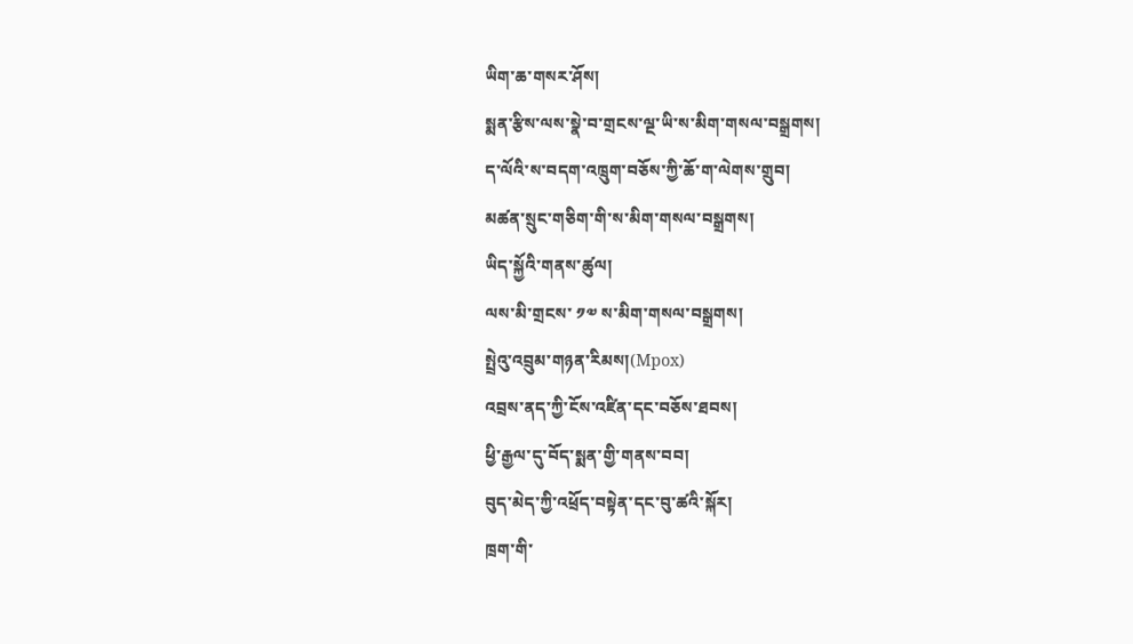ཡིག་ཆ་གསར་ཤོས།
སྨན་རྩིས་ལས་སྣེ་བ་གྲངས་ལྔ་ཡི་ས་མིག་གསལ་བསྒྲགས།
ད་ལོའི་ས་བདག་འཁྲུག་བཅོས་ཀྱི་ཆོ་ག་ལེགས་གྲུབ།
མཚན་སྲུང་གཅིག་གི་ས་མིག་གསལ་བསྒྲགས།
ཡིད་སྐྱོའི་གནས་ཚུལ།
ལས་མི་གྲངས་ ༡༧ ས་མིག་གསལ་བསྒྲགས།
སྤྲེའུ་འབྲུམ་གཉན་རིམས།(Mpox)
འབྲས་ནད་ཀྱི་ངོས་འཛིན་དང་བཅོས་ཐབས།
ཕྱི་རྒྱལ་དུ་བོད་སྨན་གྱི་གནས་བབ།
བུད་མེད་ཀྱི་འཕྲོད་བསྟེན་དང་བུ་ཚའི་སྐོར།
ཁྲག་གི་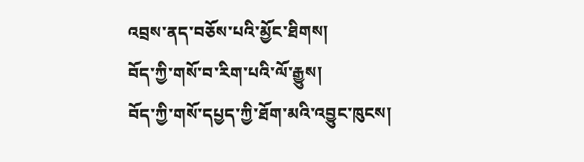འབྲས་ནད་བཅོས་པའི་མྱོང་ཐིགས།
བོད་ཀྱི་གསོ་བ་རིག་པའི་ལོ་རྒྱུས།
བོད་ཀྱི་གསོ་དཔྱད་ཀྱི་ཐོག་མའི་འབྱུང་ཁུངས།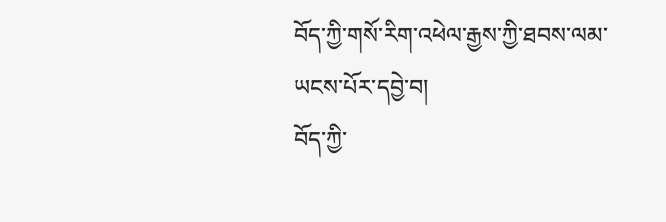བོད་ཀྱི་གསོ་རིག་འཕེལ་རྒྱས་ཀྱི་ཐབས་ལམ་ཡངས་པོར་དབྱེ་བ།
བོད་ཀྱི་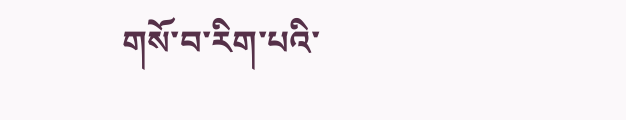གསོ་བ་རིག་པའི་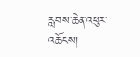རླབས་ཆེན་འཕུར་འཆོངས།